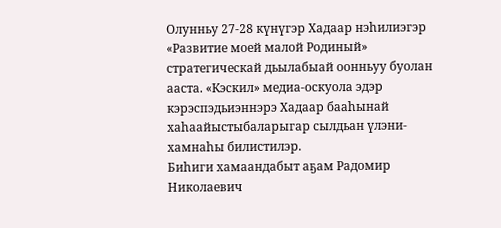Олунньу 27-28 күнүгэр Хадаар нэһилиэгэр «Развитие моей малой Родиный» стратегическай дьылабыай оонньуу буолан ааста. «Кэскил» медиа-оскуола эдэр кэрэспэдьиэннэрэ Хадаар бааһынай хаһаайыстыбаларыгар сылдьан үлэни-хамнаһы билистилэр.
Биһиги хамаандабыт аҕам Радомир Николаевич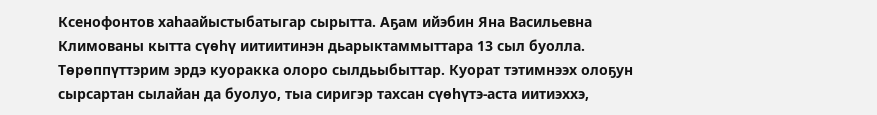Ксенофонтов хаһаайыстыбатыгар сырытта. Аҕам ийэбин Яна Васильевна Климованы кытта сүөһү иитиитинэн дьарыктаммыттара 13 сыл буолла.
Төрөппүттэрим эрдэ куоракка олоро сылдьыбыттар. Куорат тэтимнээх олоҕун сырсартан сылайан да буолуо, тыа сиригэр тахсан сүөһүтэ-аста иитиэххэ,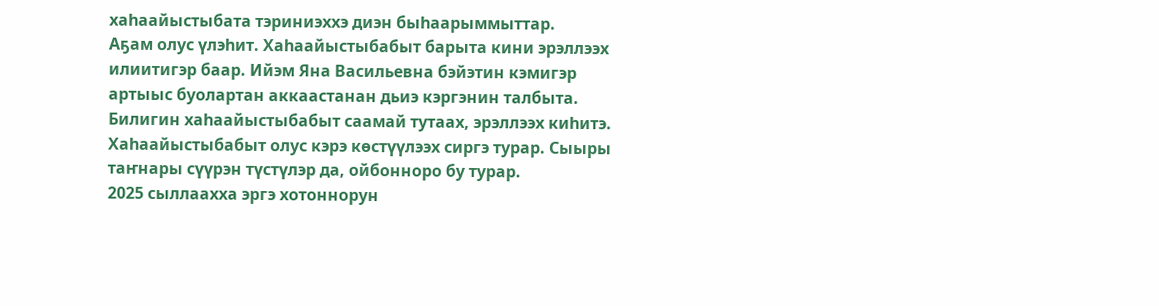хаһаайыстыбата тэриниэххэ диэн быһаарыммыттар.
Аҕам олус үлэһит. Хаһаайыстыбабыт барыта кини эрэллээх илиитигэр баар. Ийэм Яна Васильевна бэйэтин кэмигэр артыыс буолартан аккаастанан дьиэ кэргэнин талбыта. Билигин хаһаайыстыбабыт саамай тутаах, эрэллээх киһитэ.
Хаһаайыстыбабыт олус кэрэ көстүүлээх сиргэ турар. Сыыры таҥнары сүүрэн түстүлэр да, ойбонноро бу турар.
2025 сыллаахха эргэ хотоннорун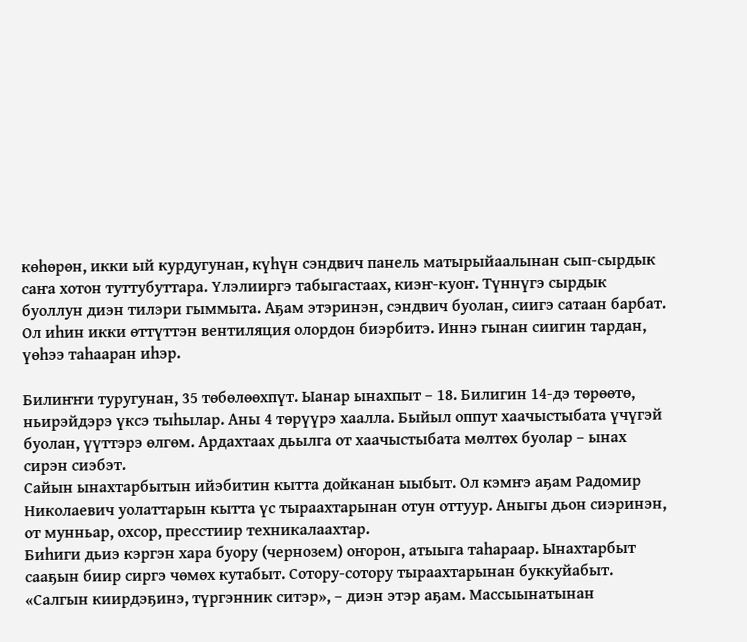көһөрөн, икки ый курдугунан, күһүн сэндвич панель матырыйаалынан сып-сырдык саҥа хотон туттубуттара. Үлэлииргэ табыгастаах, киэҥ-куоҥ. Түннүгэ сырдык буоллун диэн тилэри гыммыта. Аҕам этэринэн, сэндвич буолан, сиигэ сатаан барбат. Ол иһин икки өттүттэн вентиляция олордон биэрбитэ. Иннэ гынан сиигин тардан, үөһээ таһааран иһэр.

Билиҥҥи туругунан, 35 төбөлөөхпүт. Ыанар ынахпыт – 18. Билигин 14-дэ төрөөтө, ньирэйдэрэ үксэ тыһылар. Аны 4 төрүүрэ хаалла. Быйыл оппут хаачыстыбата үчүгэй буолан, үүттэрэ өлгөм. Ардахтаах дьылга от хаачыстыбата мөлтөх буолар – ынах сирэн сиэбэт.
Сайын ынахтарбытын ийэбитин кытта дойканан ыыбыт. Ол кэмҥэ аҕам Радомир Николаевич уолаттарын кытта үс тыраахтарынан отун оттуур. Аныгы дьон сиэринэн, от мунньар, охсор, пресстиир техникалаахтар.
Биһиги дьиэ кэргэн хара буору (чернозем) оҥорон, атыыга таһараар. Ынахтарбыт сааҕын биир сиргэ чөмөх кутабыт. Сотору-сотору тыраахтарынан буккуйабыт. «Салгын киирдэҕинэ, түргэнник ситэр», – диэн этэр аҕам. Массыынатынан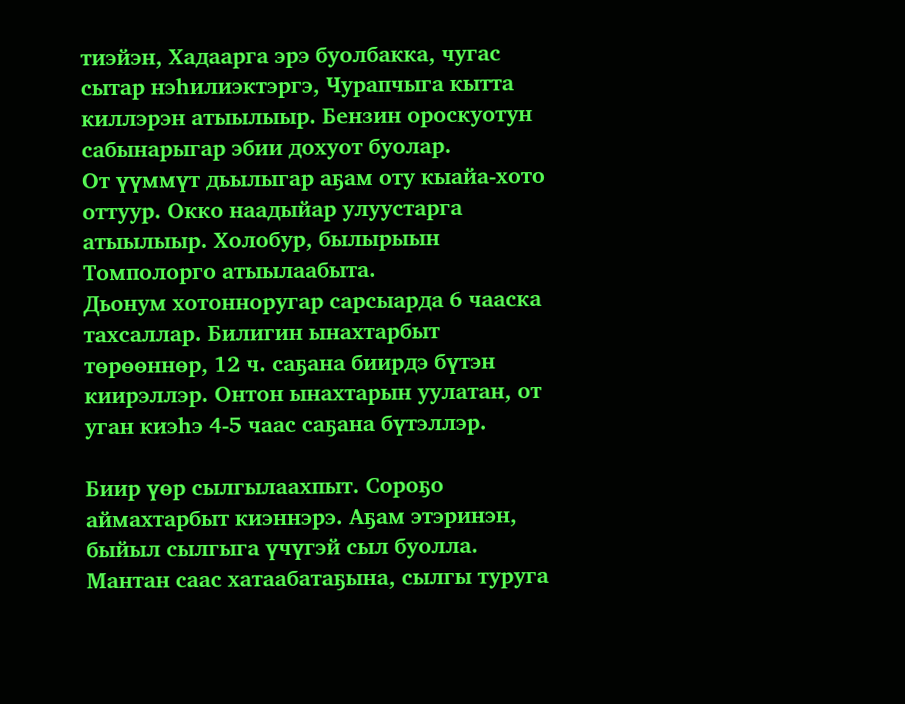тиэйэн, Хадаарга эрэ буолбакка, чугас сытар нэһилиэктэргэ, Чурапчыга кытта киллэрэн атыылыыр. Бензин ороскуотун сабынарыгар эбии дохуот буолар.
От үүммүт дьылыгар аҕам оту кыайа-хото оттуур. Окко наадыйар улуустарга атыылыыр. Холобур, былырыын Томполорго атыылаабыта.
Дьонум хотонноругар сарсыарда 6 чааска тахсаллар. Билигин ынахтарбыт төрөөннөр, 12 ч. саҕана биирдэ бүтэн киирэллэр. Онтон ынахтарын уулатан, от уган киэһэ 4-5 чаас саҕана бүтэллэр.

Биир үөр сылгылаахпыт. Сороҕо аймахтарбыт киэннэрэ. Аҕам этэринэн, быйыл сылгыга үчүгэй сыл буолла. Мантан саас хатаабатаҕына, сылгы туруга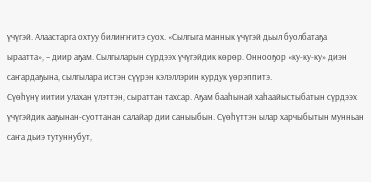үчүгэй. Алаастарга охтуу билиҥҥитэ суох. «Сылгыга маннык үчүгэй дьыл буолбатаҕа ыраатта», – диир аҕам. Сылгыларын сүрдээх үчүгэйдик көрөр. Оннооҕор «ку-ку-ку» диэн саҥардаҕына, сылгылара истэн сүүрэн кэлэллэрин курдук үөрэппитэ.
Сүөһүнү иитии улахан үлэттэн, сыраттан тахсар. Аҕам бааһынай хаһаайыстыбатын сүрдээх үчүгэйдик ааҕынан-суоттанан салайар дии саныыбын. Сүөһүттэн ылар харчыбытын мунньан саҥа дьиэ тутуннубут,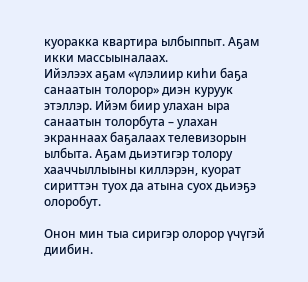куоракка квартира ылбыппыт. Аҕам икки массыыналаах.
Ийэлээх аҕам «үлэлиир киһи баҕа санаатын толорор» диэн куруук этэллэр. Ийэм биир улахан ыра санаатын толорбута – улахан экраннаах баҕалаах телевизорын ылбыта. Аҕам дьиэтигэр толору хааччыллыыны киллэрэн, куорат сириттэн туох да атына суох дьиэҕэ олоробут.

Онон мин тыа сиригэр олорор үчүгэй диибин.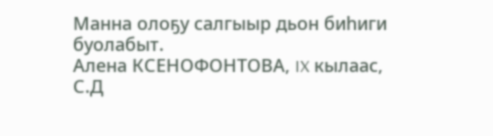Манна олоҕу салгыыр дьон биһиги буолабыт.
Алена КСЕНОФОНТОВА, IX кылаас,
С.Д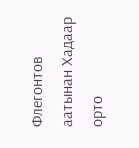Флегонтов аатынан Хадаар орто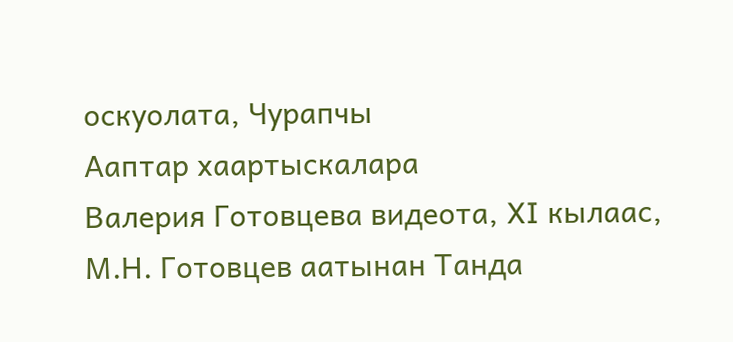оскуолата, Чурапчы
Ааптар хаартыскалара
Валерия Готовцева видеота, XI кылаас,
М.Н. Готовцев аатынан Танда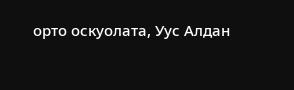орто оскуолата, Уус Алдан